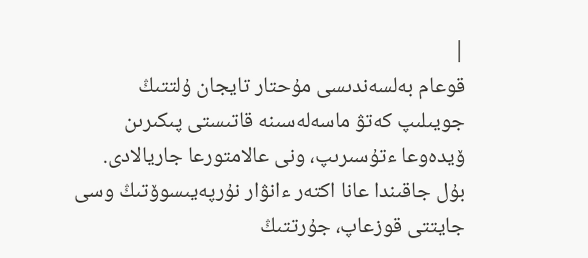|
قوعام بەلسەندىسى مۇحتار تايجان ۇلتتىڭ جويىلىپ كەتۋ ماسەلەسىنە قاتىستى پىكىرىن ۆيدەوعا ءتۇسىرىپ، ونى عالامتورعا جاريالادى. بۇل جاقىندا عانا اكتەر ءانۋار نۇرپەيىسوۆتىڭ وسى جايتتى قوزعاپ، جۇرتتىڭ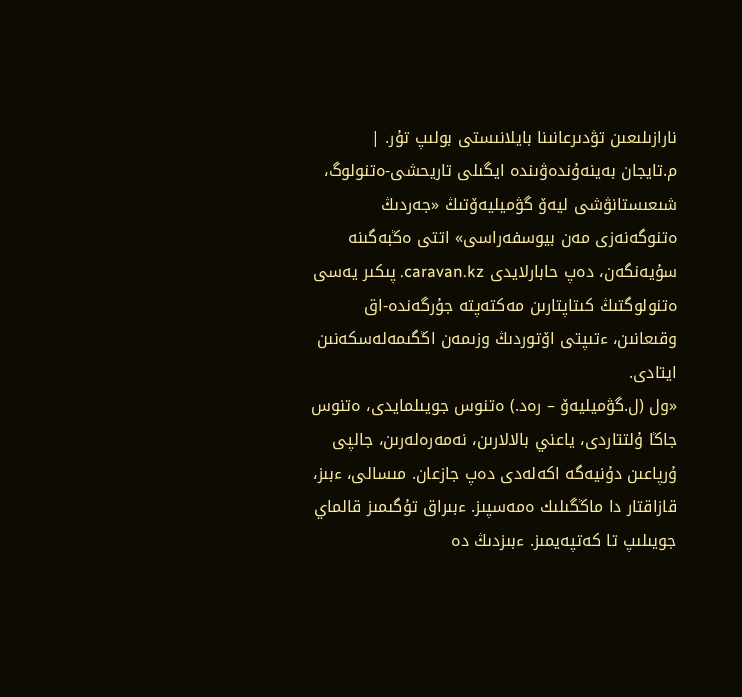نارازىلىعىن تۋدىرعانىنا بايلانىستى بولىپ تۇر. |
م.تايجان بەينەۇندەۋىندە ايگىلى تاريحشى-ەتنولوگ، شىعىستانۋشى ليەۆ گۋميليەۆتىڭ «جەردىڭ ەتنوگەنەزى مەن بيوسفەراسى» اتتى ەڭبەگىنە سۇيەنگەن، دەپ حابارلايدى caravan.kz. پىكىر يەسى ەتنولوگتىڭ كىتاپتارىن مەكتەپتە جۇرگەندە-اق وقىعانىن، ءتىپتى اۆتوردىڭ وزىمەن اڭگىمەلەسكەنىن ايتادى.
«ول (ل.گۋميليەۆ – رەد.) ەتنوس جويىلمايدى، ەتنوس جاڭا ۇلتتاردى، ياعني بالالارىن، نەمەرەلەرىن، جالپى ۇرپاعىن دۇنيەگە اكەلەدى دەپ جازعان. مىسالى، ءبىز، قازاقتار دا ماڭگىلىك ەمەسپىز. ءبىراق تۇگىمىز قالماي جويىلىپ تا كەتپەيمىز. ءبىزدىڭ دە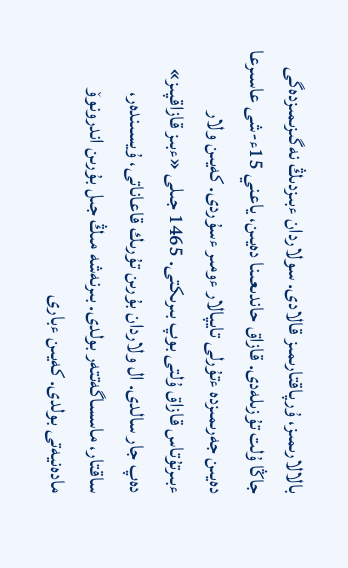بالالارىمىز، ۇرپاقتارىمىز قالادى. سولاردان ءبىزدىڭ نەگىزىمىزدەگى جاڭا ۇلت تۇزىلەدى. قازاق حاندىعىنا دەيىن، ياعني 15ء-شى عاسىرعا دەيىن جەرىمىزدە ءتۇرلى تايپالار ءومىر ءسۇردى. كەيىن ولار ءبىرتۇتاس قازاق ۇلتى بوپ بىرىكتى. 1465 جىلى «ءبىز قازاقپىز» دەپ جار سالدى. ال ولاردان بۇرىن تۇرىك قاعاناتى، ۇيسىندەر، ساقتار، ماسساگەتتەر بولدى. بىرنەشە مىڭ جىل بۇرىن اندرونوۆ مادەنيەتى بولدى. كەيىن ءبارى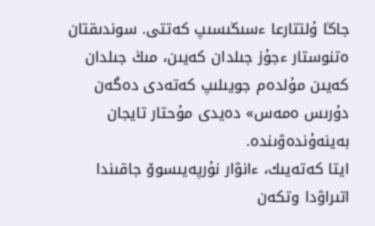جاڭا ۇلتتارعا ءسىڭىسىپ كەتتى. سوندىقتان ەتنوستار ءجۇز جىلدان كەيىن، مىڭ جىلدان كەيىن مۇلدەم جويىلىپ كەتەدى دەگەن دۇرىس ەمەس» دەيدى مۇحتار تايجان بەينەۇندەۋىندە.
ايتا كەتەيىك، ءانۋار نۇرپەيىسوۆ جاقىندا اتىراۋدا وتكەن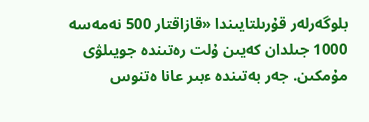بلوگەرلەر قۇرىلتايىندا «قازاقتار 500 نەمەسە 1000 جىلدان كەيىن ۇلت رەتىندە جويىلۋى مۇمكىن. جەر بەتىندە ءبىر عانا ەتنوس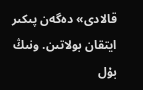قالادى» دەگەن پىكىر ايتقان بولاتىن. ونىڭ بۇل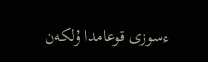ءسوزى قوعامدا ۇلكەن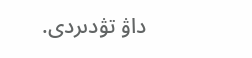داۋ تۋدىردى.